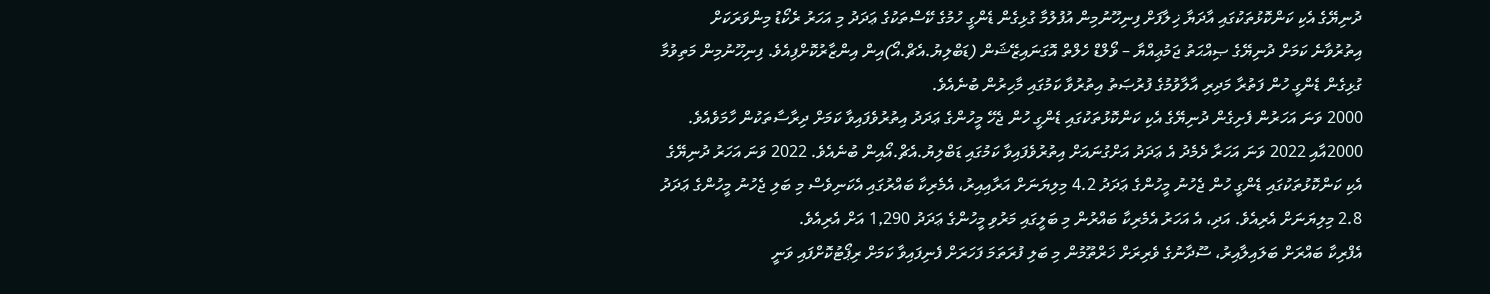ދުނިޔޭގެ އެކި ކަންކޮޅުތަކުގައި އާދަޔާ ޚިލާފަށް ފިނިހޫނުމިން އުފުލުމާ ގުޅިގެން ޑެންގީ ހުމުގެ ކޭސްތަކުގެ ޢަދަދު މި އަހަރު ރެކޯޑު މިންވަރަކަށް އިތުރުވާނެ ކަމަށް ދުނިޔޭގެ ޞިއްޙަތު ޖަމުޢިއްޔާ – ވޯލްޑް ހެލްތް އޮގަނައިޒޭޝަން (ޑަބްލިޔު.އެޗް.އޯ)އިން އިންޒާރުކޮށްފިއެވެ. ފިނިހޫނުމިން މަތިވުމާ ގުޅިގެން ޑެންގީ ހުން ފަތުރާ މަދިރި އާލާވުމުގެ ފުރުޞަތު އިތުރުވާ ކަމުގައި މާހިރުން ބުނެއެވެ.
2000 ވަނަ އަހަރުން ފެށިގެން ދުނިޔޭގެ އެކި ކަންކޮޅުތަކުގައި ޑެންގީ ހުން ޖެހޭ މީހުންގެ ޢަދަދު އިތުރުވެފައިވާ ކަމަށް ދިރާސާތަކުން ހާމަވެއެވެ. 2000އާއި 2022 ވަނަ އަހަރާ ދެމެދު އެ ޢަދަދު އަށްގުނައަށް އިތުރުވެފައިވާ ކަމުގައި ޑަބްލިޔު.އެޗް.އޯއިން ބުނެއެވެ. 2022 ވަނަ އަހަރު ދުނިޔޭގެ އެކި ކަންކޮޅުތަކުގައި ޑެންގީ ހުން ޖެހުނު މީހުންގެ ޢަދަދު 4.2 މިލިޔަނަށް އަރާއިއިރު، އެމެރިކާ ބައްރުގައި އެކަނިވެސް މި ބަލި ޖެހުނު މީހުންގެ ޢަދަދު 2.8 މިލިޔަނަށް އެރިއެވެ. އަދި، އެ އަހަރު އެމެރިކާ ބައްރުން މި ބަލީގައި މަރުވި މީހުންގެ ޢަދަދު 1,290 އަށް އެރިއެވެ.
އެފްރިކާ ބައްރަށް ބަލައިލާއިރު، ސޫދާނުގެ ވެރިރަށް ޚަރްތޫމުން މި ބަލި ފުރަތަމަ ފަހަރަށް ފެނިފައިވާ ކަމަށް ރިޕޯޓުކޮށްފައި ވަނީ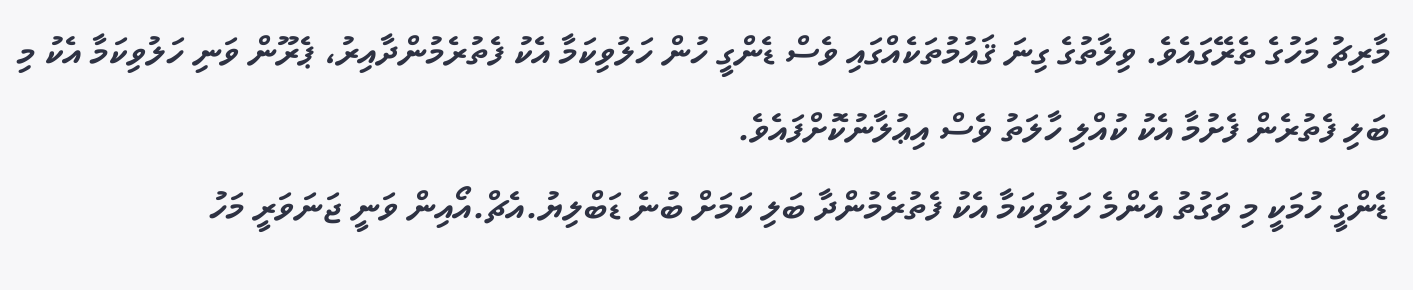މާރިޗު މަހުގެ ތެރޭގައެވެ. ވިލާތުގެ ގިނަ ޤައުމުތަކެއްގައި ވެސް ޑެންގީ ހުން ހަލުވިކަމާ އެކު ފެތުރެމުންދާއިރު، ޕެރޫން ވަނި ހަލުވިކަމާ އެކު މި ބަލި ފެތުރެން ފެށުމާ އެކު ކުއްލި ހާލަތު ވެސް އިޢުލާނުކޮށްފައެވެ.
ޑެންގީ ހުމަކީ މި ވަގުތު އެންމެ ހަލުވިކަމާ އެކު ފެތުރެމުންދާ ބަލި ކަމަށް ބުނެ ޑަބްލިޔު.އެޗް.އޯއިން ވަނީ ޖަނަވަރީ މަހު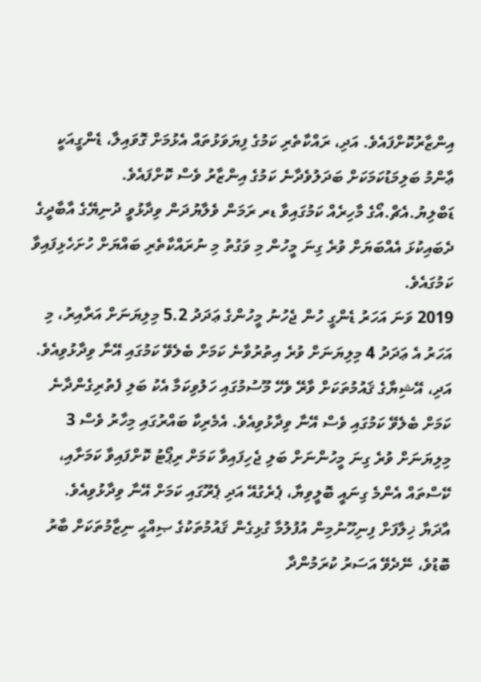އިންޒާރުކޮށްފައެވެ. އަދި، ރައްކާތެރި ކަމުގެ ފިޔަވަޅުތައް އެޅުމަށް ގޮވައިލާ، ޑެންގީއަކީ ޢާންމު ބަލިމަޑުކަމަކަށް ބަދަލުވެދާނެ ކަމުގެ އިންޒާރު ވެސް ކޮށްފައެވެ. ޑަބްލިޔު.އެޗް.އޯގެ މާހިރެއް ކަމުގައިވާ ޑރ ރަމަން ވެލާޔުދަން ވިދާޅުވީ ދުނިޔޭގެ އާބާދީގެ ދެބައިކުޅަ އެއްބަޔަށް ވުރެ ގިނަ މީހުން މި ވަގުތު މި ނުރައްކާތެރި ބައްޔަށް ހުށަހެޅިފައިވާ ކަމުގައެވެ.
2019 ވަނަ އަހަރު ޑެންގީ ހުން ޖެހުނު މީހުންގެ ޢަދަދު 5.2 މިލިޔަނަށް އަރާއިރު، މި އަހަރު އެ ޢަދަދު 4 މިލިޔަނަށް ވުރެ އިތުރުވާނެ ކަމަށް ބެލެވޭ ކަމުގައި އޭނާ ވިދާޅުވިއެވެ. އަދި، އޭޝިޔާގެ ޤައުމުތަކަށް ވާރޭ ވެހޭ މޫސުމުގައި ހަލުވިކަމާ އެކު ބަލި ފެތުރިގެންދާނެ ކަމަށް ބެލެވޭ ކަމުގައި ވެސް އޭނާ ވިދާޅުވިއެވެ. އެމެރިކާ ބައްރުގައި މިހާރު ވެސް 3 މިލިޔަނަށް ވުރެ ގިނަ މީހުންނަށް ބަލި ޖެހިފައިވާ ކަމަށް ރިޕޯޓު ކޮށްފައިވާ ކަމަށާއި، ކޭސްތައް އެންމެ ގިނައީ ބޮލީވިޔާ، ޕެރެގުއޭ އަދި ޕެރޫގައި ކަމަށް އޭނާ ވިދާޅުވިއެވެ.
އާދަޔާ ޚިލާފަށް ފިނިހޫނުމިން އުފުލުމާ ގުޅިގެން ޤައުމުތަކުގެ ޞިއްޙީ ނިޒާމުތަކަށް ބާރު ބޮޑުވެ، ނޭދެވޭ އަސަރު ކުރަމުންދާ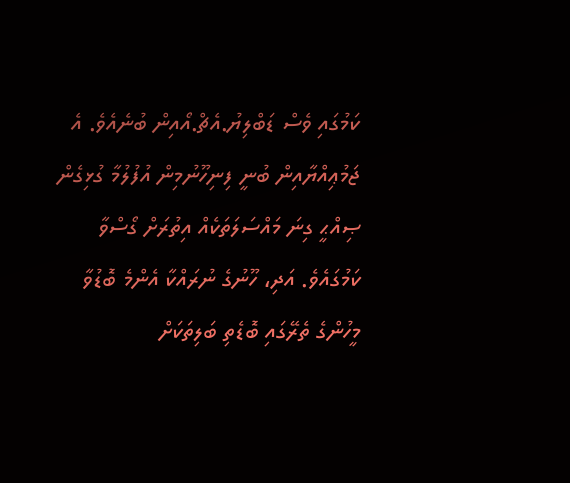ކަމުގައި ވެސް ޑަބްލިޔު.އެޗް.އޯއިން ބުނެއެވެ. އެ ޖަމުޢިއްޔާއިން ބުނީ ފިނިހޫނުމިން އުފުލުމާ ގުޅިގެން ޞިއްޙީ ގިނަ މައްސަލަތަކެއް އިތުރަށް ގޯސްވާ ކަމުގައެވެ. އަދި، ހޫނުގެ ނުރައްކާ އެންމެ ބޮޑުވާ މީހުންގެ ތެރޭގައި ބޮޑެތި ބަލިތަކަށް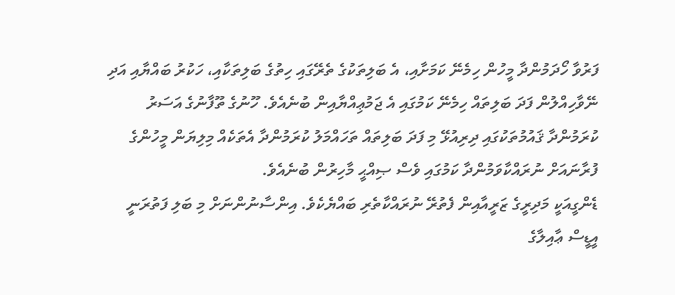ފަރުވާ ހޯދަމުންދާ މީހުން ހިމެނޭ ކަމަށާއި، އެ ބަލިތަކުގެ ތެރޭގައި ހިތުގެ ބަލިތަކާއި، ހަކުރު ބައްޔާއި އަދި ނޭވާހިއްލުން ފަދަ ބަލިތައް ހިމެނޭ ކަމުގައި އެ ޖަމުޢިއްޔާއިން ބުނެއެވެ. ހޫނުގެ ތޫފާނުގެ އަސަރު ކުރަމުންދާ ޤައުމުތަކުގައި ދިރިއުޅޭ މި ފަދަ ބަލިތައް ތަހައްމަލު ކުރަމުންދާ އެތަކެއް މިލިޔަން މީހުންގެ ފުރާނައަށް ނުރައްކާވަމުންދާ ކަމުގައި ވެސް ޞިއްޙީ މާހިރުން ބުނެއެވެ.
ޑެންގީއަކީ މަދިރީގެ ޒަރީއާއިން ފެތުރޭ ނުރައްކާތެރި ބައްޔެކެވެ. އިންސާނުންނަށް މި ބަލި ފަތުރަނީ އީޑީސް ޢާއިލާގެ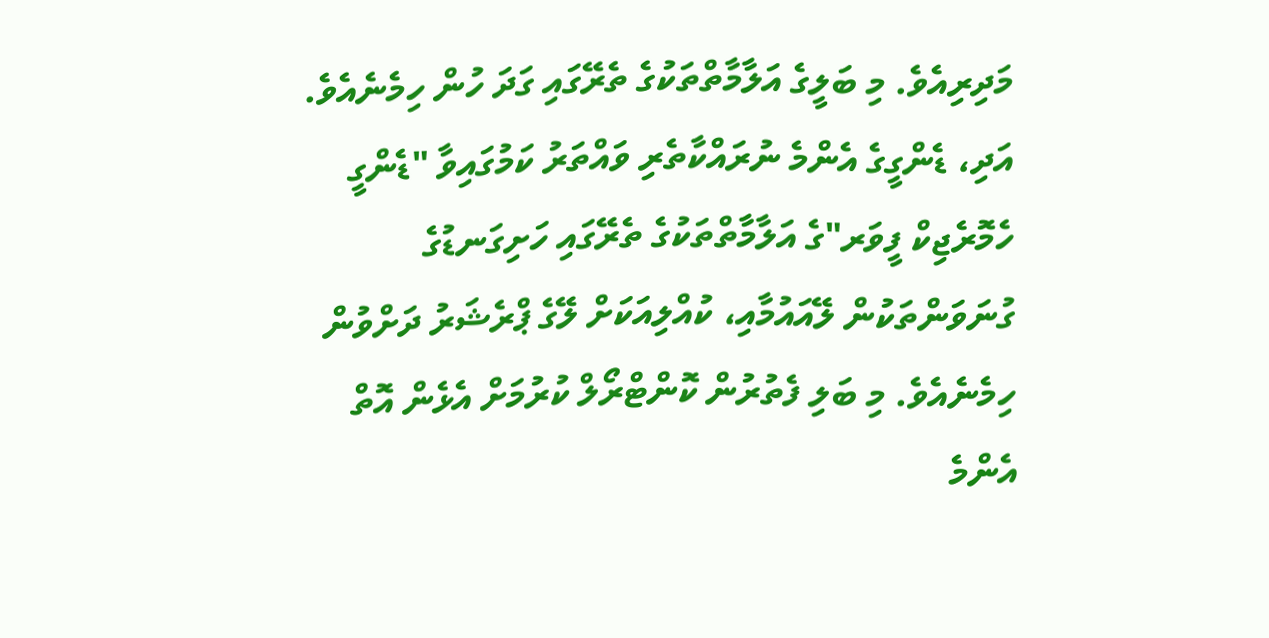މަދިރިއެވެ. މި ބަލީގެ އަލާމާތްތަކުގެ ތެރޭގައި ގަދަ ހުން ހިމެނެއެވެ. އަދި، ޑެންގީގެ އެންމެ ނުރައްކާތެރި ވައްތަރު ކަމުގައިވާ "ޑެންގީ ހެމޮރެޖިކް ފީވަރ"ގެ އަލާމާތްތަކުގެ ތެރޭގައި ހަށިގަނޑުގެ ގުނަވަންތަކުން ލޭއައުމާއި، ކުއްލިއަކަށް ލޭގެ ޕްރެޝަރު ދަށްވުން ހިމެނެއެވެ. މި ބަލި ފެތުރުން ކޮންޓްރޯލް ކުރުމަށް އެޅެން އޮތް އެންމެ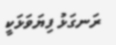ރަނގަޅު ފިޔަވަޅަކީ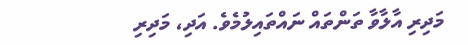މަދިރި އާލާވާ ތަންތައް ނައްތައިލުމެވެ. އަދި، މަދިރި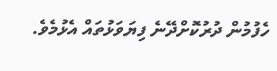ހެފުމުން ދުރުކޮށްދޭނެ ފިޔަވަޅުތައް އެޅުމެވެ.